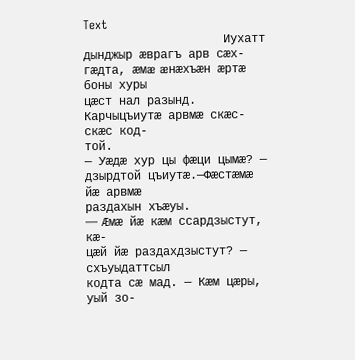Text
                    Иухатт дынджыр æврагъ арв сæх-
гæдта, æмæ æнæхъæн æртæ боны хуры
цæст нал разынд.
Карчыцъиутæ арвмæ скæс-скæс код-
той.
— Уæдæ хур цы фæци цымæ? —
дзырдтой цъиутæ.—Фæстæмæ йæ арвмæ
раздахын хъæуы.
— Æмæ йæ кæм ссардзыстут, кæ-
цæй йæ раздахдзыстут? — схъуыдаттсыл
кодта сæ мад. — Кæм цæры, уый зо-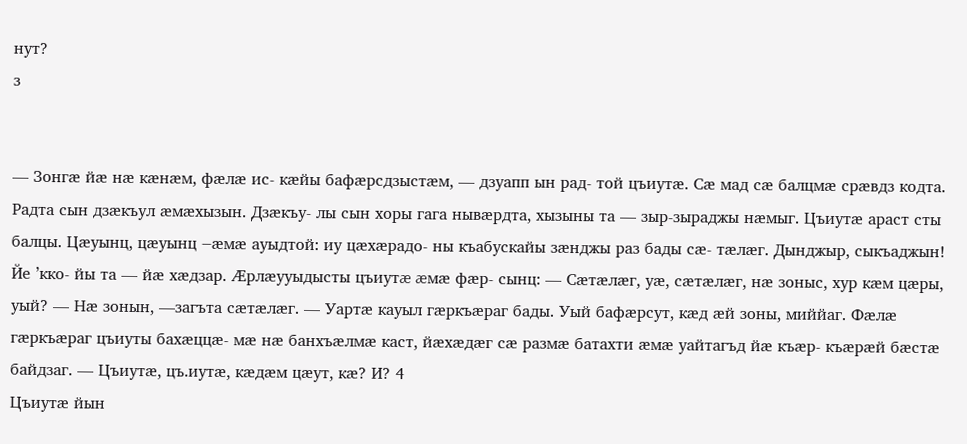нут?
з


— Зонгæ йæ нæ кæнæм, фæлæ ис- кæйы бафæрсдзыстæм, — дзуапп ын рад- той цъиутæ. Сæ мад сæ балцмæ срæвдз кодта. Радта сын дзæкъул æмæхызын. Дзæкъу- лы сын хоры гага нывæрдта, хызыны та — зыр-зыраджы нæмыг. Цъиутæ араст сты балцы. Цæуынц, цæуынц —æмæ ауыдтой: иу цæхæрадо- ны къабускайы зæнджы раз бады сæ- тæлæг. Дынджыр, сыкъаджын! Йе ’кко- йы та — йæ хæдзар. Æрлæууыдысты цъиутæ æмæ фæр- сынц: — Сæтæлæг, уæ, сæтæлæг, нæ зоныс, хур кæм цæры, уый? — Нæ зонын, —загъта сæтæлæг. — Уартæ кауыл гæркъæраг бады. Уый бафæрсут, кæд æй зоны, миййаг. Фæлæ гæркъæраг цъиуты бахæццæ- мæ нæ банхъæлмæ каст, йæхæдæг сæ размæ батахти æмæ уайтагъд йæ къæр- къæрæй бæстæ байдзаг. — Цъиутæ, цъ.иутæ, кæдæм цæут, кæ? И? 4
Цъиутæ йын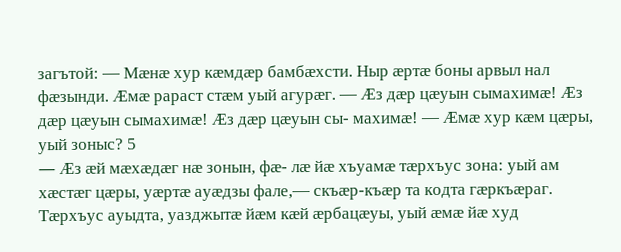загътой: — Мæнæ хур кæмдæр бамбæхсти. Ныр æртæ боны арвыл нал фæзынди. Æмæ рараст стæм уый агурæг. — Æз дæр цæуын сымахимæ! Æз дæр цæуын сымахимæ! Æз дæр цæуын сы- махимæ! — Æмæ хур кæм цæры, уый зоныс? 5
— Æз æй мæхæдæг нæ зонын, фæ- лæ йæ хъуамæ тæрхъус зона: уый ам хæстæг цæры, уæртæ ауæдзы фале,— скъæр-къæр та кодта гæркъæраг. Тæрхъус ауыдта, уазджытæ йæм кæй æрбацæуы, уый æмæ йæ худ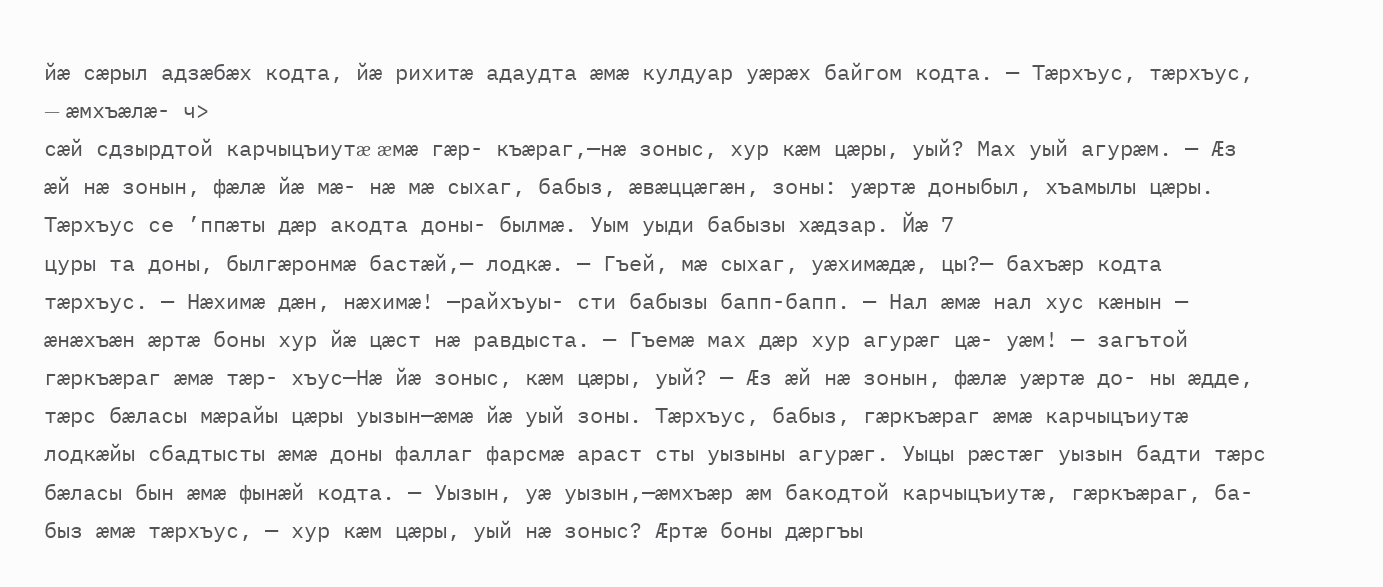йæ сæрыл адзæбæх кодта, йæ рихитæ адаудта æмæ кулдуар уæрæх байгом кодта. — Тæрхъус, тæрхъус, — æмхъæлæ- ч>
сæй сдзырдтой карчыцъиутæ æмæ гæр- къæраг,—нæ зоныс, хур кæм цæры, уый? Мах уый агурæм. — Æз æй нæ зонын, фæлæ йæ мæ- нæ мæ сыхаг, бабыз, æвæццæгæн, зоны: уæртæ доныбыл, хъамылы цæры. Тæрхъус се ’ппæты дæр акодта доны- былмæ. Уым уыди бабызы хæдзар. Йæ 7
цуры та доны, былгæронмæ бастæй,— лодкæ. — Гъей, мæ сыхаг, уæхимæдæ, цы?— бахъæр кодта тæрхъус. — Нæхимæ дæн, нæхимæ! —райхъуы- сти бабызы бапп-бапп. — Нал æмæ нал хус кæнын — æнæхъæн æртæ боны хур йæ цæст нæ равдыста. — Гъемæ мах дæр хур агурæг цæ- уæм! — загътой гæркъæраг æмæ тæр- хъус—Нæ йæ зоныс, кæм цæры, уый? — Æз æй нæ зонын, фæлæ уæртæ до- ны æдде, тæрс бæласы мæрайы цæры уызын—æмæ йæ уый зоны. Тæрхъус, бабыз, гæркъæраг æмæ карчыцъиутæ лодкæйы сбадтысты æмæ доны фаллаг фарсмæ араст сты уызыны агурæг. Уыцы рæстæг уызын бадти тæрс бæласы бын æмæ фынæй кодта. — Уызын, уæ уызын,—æмхъæр æм бакодтой карчыцъиутæ, гæркъæраг, ба- быз æмæ тæрхъус, — хур кæм цæры, уый нæ зоныс? Æртæ боны дæргъы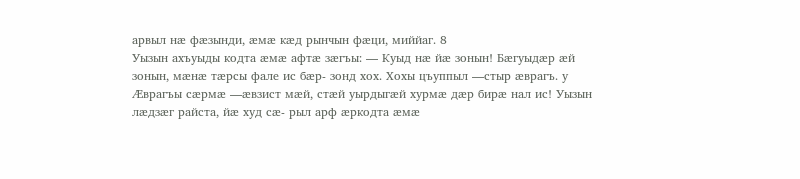арвыл нæ фæзынди, æмæ кæд рынчын фæци, миййаг. 8
Уызын ахъуыды кодта æмæ афтæ зæгъы: — Куыд нæ йæ зонын! Бæгуыдæр æй зонын, мæнæ тæрсы фале ис бæр- зонд хох. Хохы цъуппыл —стыр æврагъ. у
Æврагъы сæрмæ —æвзист мæй, стæй уырдыгæй хурмæ дæр бирæ нал ис! Уызын лæдзæг райста, йæ худ сæ- рыл арф æркодта æмæ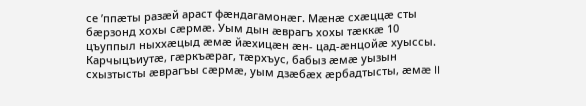се ’ппæты разæй араст фæндагамонæг. Мæнæ схæццæ сты бæрзонд хохы сæрмæ. Уым дын æврагъ хохы тæккæ 10
цъуппыл ныххæцыд æмæ йæхицæн æн- цад-æнцойæ хуыссы. Карчыцъиутæ, гæркъæраг, тæрхъус, бабыз æмæ уызын схызтысты æврагъы сæрмæ, уым дзæбæх æрбадтысты, æмæ II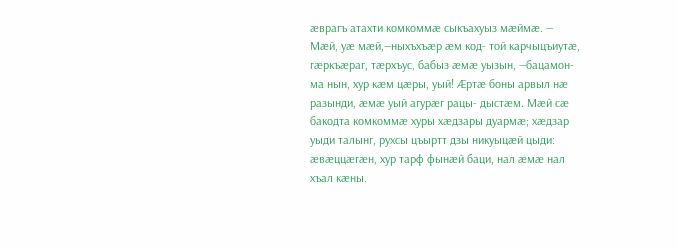æврагъ атахти комкоммæ сыкъахуыз мæймæ. — Мæй, уæ мæй,—ныхъхъæр æм код- той карчыцъиутæ, гæркъæраг, тæрхъус, бабыз æмæ уызын, —бацамон-ма нын, хур кæм цæры, уый! Æртæ боны арвыл нæ разынди, æмæ уый агурæг рацы- дыстæм. Мæй сæ бакодта комкоммæ хуры хæдзары дуармæ; хæдзар уыди талынг, рухсы цъыртт дзы никуыцæй цыди: æвæццæгæн, хур тарф фынæй баци, нал æмæ нал хъал кæны.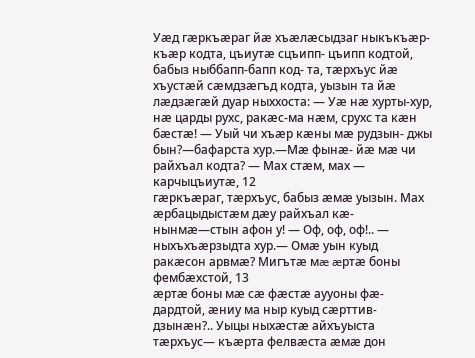Уæд гæркъæраг йæ хъæлæсыдзаг ныкъкъæр-къæр кодта, цъиутæ сцъипп- цъипп кодтой, бабыз ныббапп-бапп код- та, тæрхъус йæ хъустæй сæмдзæгъд кодта, уызын та йæ лæдзæгæй дуар ныххоста: — Уæ нæ хурты-хур, нæ царды рухс, ракæс-ма нæм, срухс та кæн бæстæ! — Уый чи хъæр кæны мæ рудзын- джы бын?—бафарста хур.—Мæ фынæ- йæ мæ чи райхъал кодта? — Мах стæм, мах — карчыцъиутæ, 12
гæркъæраг, тæрхъус, бабыз æмæ уызын. Мах æрбацыдыстæм дæу райхъал кæ- нынмæ—стын афон у! — Оф, оф, оф!.. — ныхъхъæрзыдта хур.— Омæ уын куыд ракæсон арвмæ? Мигътæ мæ æртæ боны фембæхстой, 13
æртæ боны мæ сæ фæстæ аууоны фæ- дардтой, æниу ма ныр куыд сæрттив- дзынæн?.. Уыцы ныхæстæ айхъуыста тæрхъус— къæрта фелвæста æмæ дон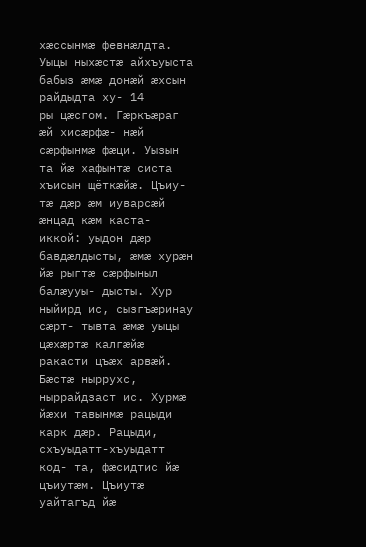хæссынмæ февнæлдта. Уыцы ныхæстæ айхъуыста бабыз æмæ донæй æхсын райдыдта ху- 14
ры цæсгом. Гæркъæраг æй хисæрфæ- нæй сæрфынмæ фæци. Уызын та йæ хафынтæ систа хъисын щёткæйæ. Цъиу- тæ дæр æм иуварсæй æнцад кæм каста- иккой: уыдон дæр бавдæлдысты, æмæ хурæн йæ рыгтæ сæрфыныл балæууы- дысты. Хур ныйирд ис, сызгъæринау сæрт- тывта æмæ уыцы цæхæртæ калгæйæ ракасти цъæх арвæй. Бæстæ ныррухс, ныррайдзаст ис. Хурмæ йæхи тавынмæ рацыди карк дæр. Рацыди, схъуыдатт-хъуыдатт код- та, фæсидтис йæ цъиутæм. Цъиутæ уайтагъд йæ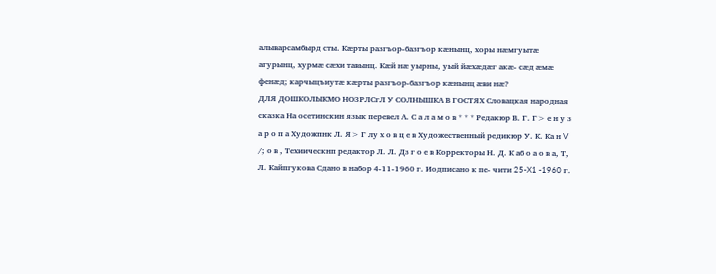алыварсамбырд сты. Кæрты разгъор-базгъор кæнынц, хоры нæмгуытæ агурынц, хурмæ сæхи тавынц. Кæй нæ уырны, уый йæхæдæг акæ- сæд æмæ фенæд; карчыцъиутæ кæрты разгъор-базгъор кæнынц æви нæ?
ДЛЯ ДОШКОЛЫКМО НОЗРЛСгЛ У СОЛНЫШКА В ГОСТЯХ Словацкая народная сказка На осетинскин язык перевел А. С а л а м о в * * * Редакюр В. Г. Г> е н у з а р о п а Художпнк Л. Я> Г лу х о в ц е в Художественный редикюр У. К. Ка н V /; о в , Техиическнп редактор Л. Л. Дз г о е в Корректоры Н. Д. К аб о а о в а, Т, Л. Кайпгукова Сдано в набор 4-11-1960 г. Иодписано к пе- чити 25-X1 -1960 г.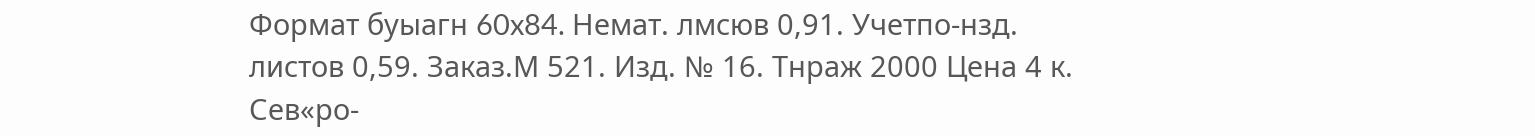Формат буыагн 60x84. Немат. лмсюв 0,91. Учетпо-нзд. листов 0,59. Заказ.М 521. Изд. № 16. Тнраж 2000 Цена 4 к. Сев«ро-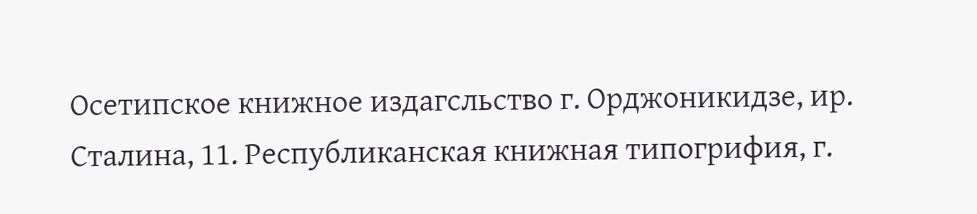Осетипское книжное издагсльство г. Орджоникидзе, ир. Сталина, 11. Республиканская книжная типогрифия, г.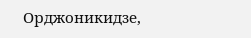Орджоникидзе,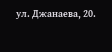ул. Джанаева, 20.